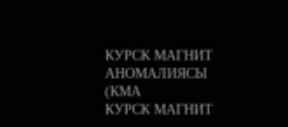КУРСК МАГНИТ АНОМАЛИЯСЫ (КМА
КУРСК МАГНИТ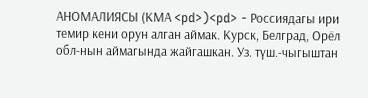АНОМАЛИЯСЫ (КМА <pd>)<pd> - Россиядагы ири темир кени орун алган аймак. Курск, Белград, Орёл обл-нын аймагында жайгашкан. Уз. түш.-чыгыштан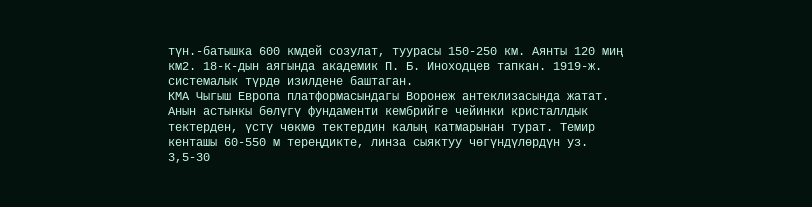түн.-батышка 600 кмдей созулат, туурасы 150-250 км. Аянты 120 миң км2. 18-к-дын аягында академик П. Б. Иноходцев тапкан. 1919-ж. системалык түрдѳ изилдене баштаган.
КМА Чыгыш Европа платформасындагы Воронеж антеклизасында жатат. Анын астынкы бѳлүгү фундаменти кембрийге чейинки кристаллдык тектерден, үстү чѳкмѳ тектердин калың катмарынан турат. Темир кенташы 60-550 м тереңдикте, линза сыяктуу чѳгүндүлѳрдүн уз. 3,5-30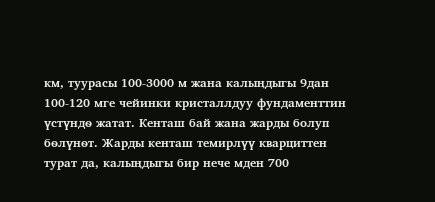км, туурасы 100-3000 м жана калыңдыгы 9дан 100-120 мге чейинки кристаллдуу фундаменттин үстүндѳ жатат. Кенташ бай жана жарды болуп бѳлүнѳт. Жарды кенташ темирлүү кварциттен турат да, калыңдыгы бир нече мден 700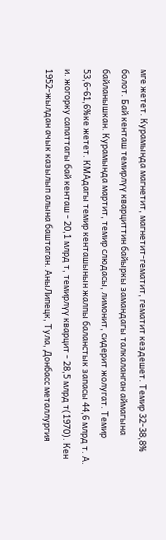мге жетет. Курамында магнетит, магнетит-гематит, гематит кездешет. Темир 32-38,8% болот. Бай кенташ темирлүү кварциттин байыркы замандагы талкаланган аймагына байланышкан. Курамында мартит, темир слюдасы, лимонит, сидерит жолугат. Темир 53,6-61,6%ке жетет. КМАдагы темир кенташынын жалпы баланстык запасы 44,6 млрд т. А. и. жогорку сапаттагы бай кенташ - 20,1 млрд т, темирлүү кварцит - 28,5 млрд т(1970). Кен 1952-жылдан ачык казылып алына баштаган. АныЛипецк, Тула, Донбасс металлургия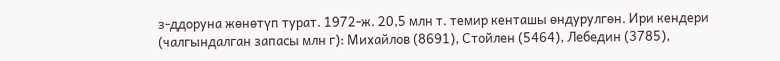з-ддоруна жѳнѳтүп турат. 1972-ж. 20,5 млн т. темир кенташы ѳндурулгѳн. Ири кендери (чалгындалган запасы млн г): Михайлов (8691), Стойлен (5464), Лебедин (3785),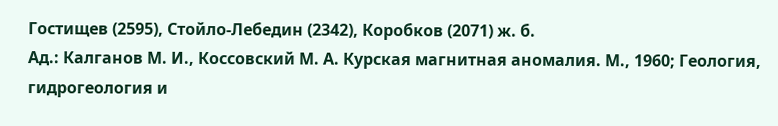Гостищев (2595), Стойло-Лебедин (2342), Коробков (2071) ж. б.
Ад.: Калганов М. И., Коссовский М. А. Курская магнитная аномалия. М., 1960; Геология, гидрогеология и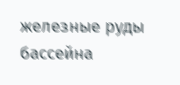железные руды бассейна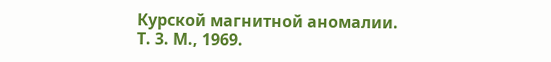Курской магнитной аномалии. Т. 3. М., 1969.